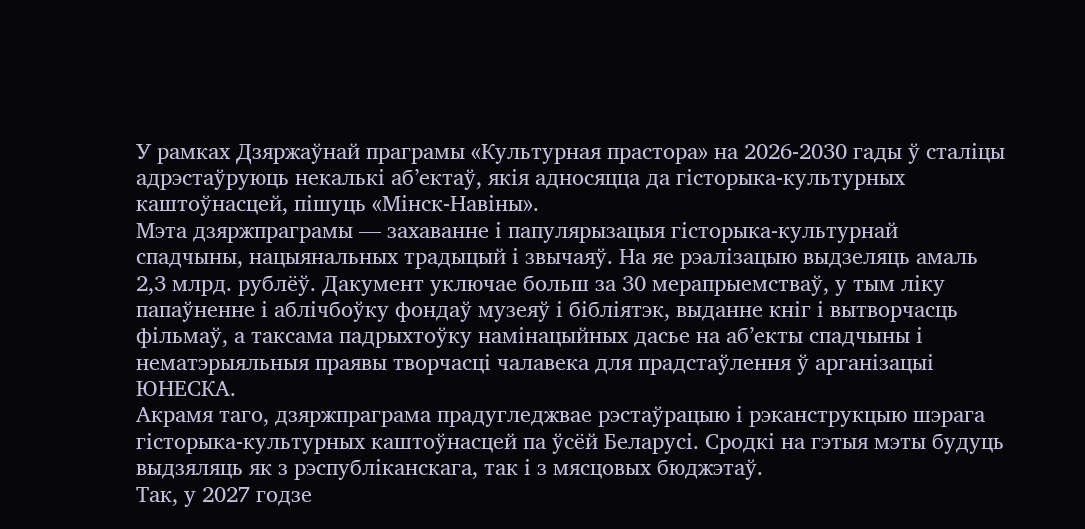У рамках Дзяржаўнай праграмы «Культурная прастора» на 2026-2030 гады ў сталіцы адрэстаўруюць некалькі аб’ектаў, якія адносяцца да гісторыка-культурных каштоўнасцей, пішуць «Мінск-Навіны».
Мэта дзяржпраграмы — захаванне і папулярызацыя гісторыка-культурнай спадчыны, нацыянальных традыцый і звычаяў. На яе рэалізацыю выдзеляць амаль 2,3 млрд. рублёў. Дакумент уключае больш за 30 мерапрыемстваў, у тым ліку папаўненне і аблічбоўку фондаў музеяў і бібліятэк, выданне кніг і вытворчасць фільмаў, а таксама падрыхтоўку намінацыйных дасье на аб’екты спадчыны і нематэрыяльныя праявы творчасці чалавека для прадстаўлення ў арганізацыі ЮНЕСКА.
Акрамя таго, дзяржпраграма прадугледжвае рэстаўрацыю і рэканструкцыю шэрага гісторыка-культурных каштоўнасцей па ўсёй Беларусі. Сродкі на гэтыя мэты будуць выдзяляць як з рэспубліканскага, так і з мясцовых бюджэтаў.
Так, у 2027 годзе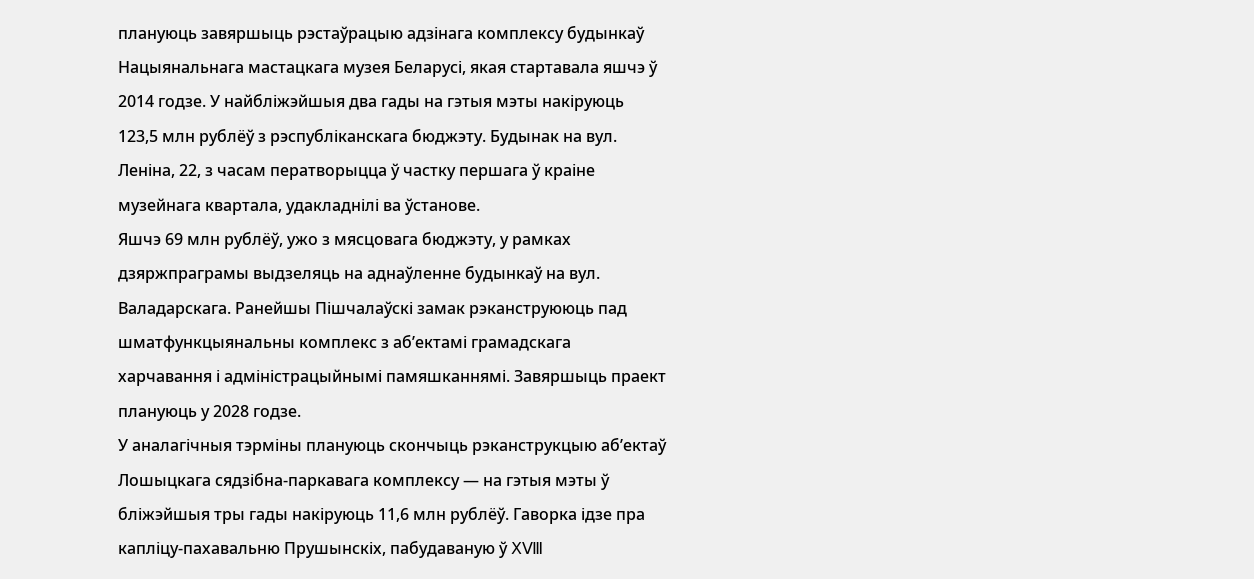плануюць завяршыць рэстаўрацыю адзінага комплексу будынкаў Нацыянальнага мастацкага музея Беларусі, якая стартавала яшчэ ў 2014 годзе. У найбліжэйшыя два гады на гэтыя мэты накіруюць 123,5 млн рублёў з рэспубліканскага бюджэту. Будынак на вул. Леніна, 22, з часам ператворыцца ў частку першага ў краіне музейнага квартала, удакладнілі ва ўстанове.
Яшчэ 69 млн рублёў, ужо з мясцовага бюджэту, у рамках дзяржпраграмы выдзеляць на аднаўленне будынкаў на вул. Валадарскага. Ранейшы Пішчалаўскі замак рэканструююць пад шматфункцыянальны комплекс з аб’ектамі грамадскага харчавання і адміністрацыйнымі памяшканнямі. Завяршыць праект плануюць у 2028 годзе.
У аналагічныя тэрміны плануюць скончыць рэканструкцыю аб’ектаў Лошыцкага сядзібна-паркавага комплексу — на гэтыя мэты ў бліжэйшыя тры гады накіруюць 11,6 млн рублёў. Гаворка ідзе пра капліцу-пахавальню Прушынскіх, пабудаваную ў ⅩⅧ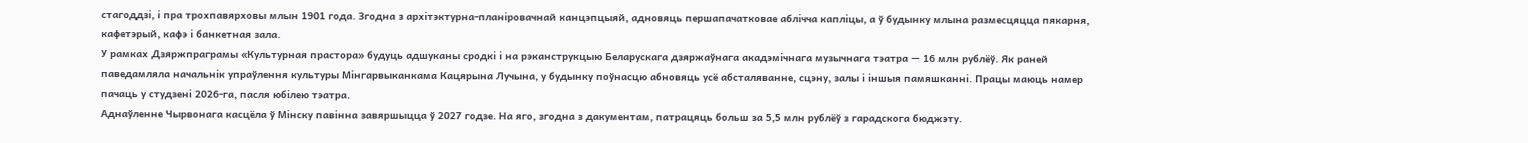стагоддзі, і пра трохпавярховы млын 1901 года. Згодна з архітэктурна-планіровачнай канцэпцыяй, адновяць першапачатковае аблічча капліцы, а ў будынку млына размесцяцца пякарня, кафетэрый, кафэ і банкетная зала.
У рамках Дзяржпраграмы «Культурная прастора» будуць адшуканы сродкі і на рэканструкцыю Беларускага дзяржаўнага акадэмічнага музычнага тэатра — 16 млн рублёў. Як раней паведамляла начальнік упраўлення культуры Мінгарвыканкама Кацярына Лучына, у будынку поўнасцю абновяць усё абсталяванне, сцэну, залы і іншыя памяшканні. Працы маюць намер пачаць у студзені 2026-га, пасля юбілею тэатра.
Аднаўленне Чырвонага касцёла ў Мінску павінна завяршыцца ў 2027 годзе. На яго, згодна з дакументам, патрацяць больш за 5,5 млн рублёў з гарадскога бюджэту.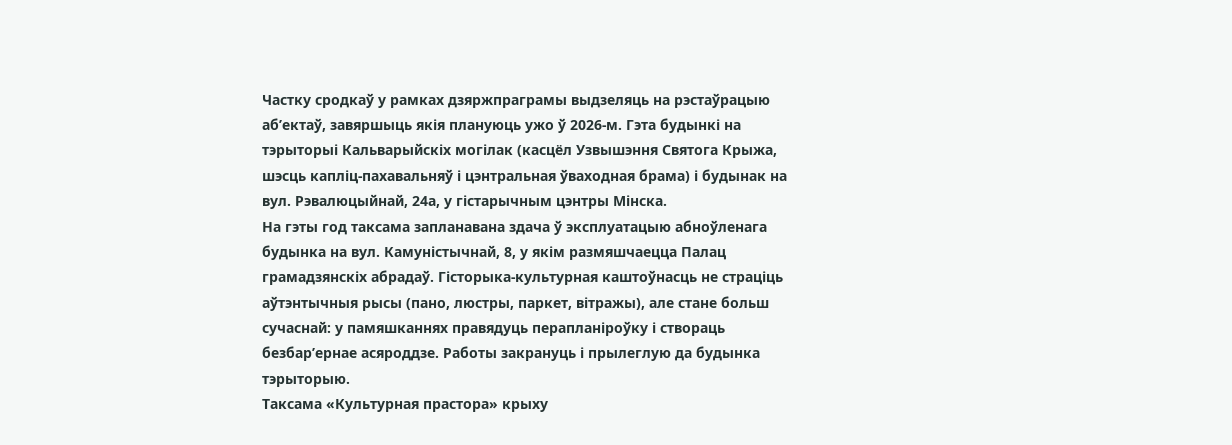Частку сродкаў у рамках дзяржпраграмы выдзеляць на рэстаўрацыю аб’ектаў, завяршыць якія плануюць ужо ў 2026-м. Гэта будынкі на тэрыторыі Кальварыйскіх могілак (касцёл Узвышэння Святога Крыжа, шэсць капліц-пахавальняў і цэнтральная ўваходная брама) і будынак на вул. Рэвалюцыйнай, 24а, у гістарычным цэнтры Мінска.
На гэты год таксама запланавана здача ў эксплуатацыю абноўленага будынка на вул. Камуністычнай, 8, у якім размяшчаецца Палац грамадзянскіх абрадаў. Гісторыка-культурная каштоўнасць не страціць аўтэнтычныя рысы (пано, люстры, паркет, вітражы), але стане больш сучаснай: у памяшканнях правядуць перапланіроўку і створаць безбар’ернае асяроддзе. Работы закрануць і прылеглую да будынка тэрыторыю.
Таксама «Культурная прастора» крыху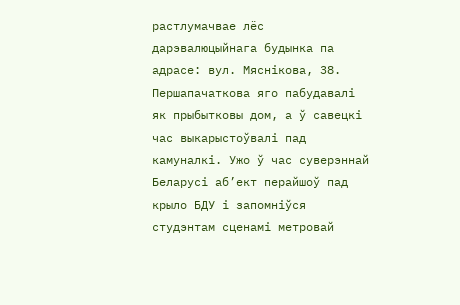растлумачвае лёс дарэвалюцыйнага будынка па адрасе: вул. Мяснікова, 38. Першапачаткова яго пабудавалі як прыбытковы дом, а ў савецкі час выкарыстоўвалі пад камуналкі. Ужо ў час суверэннай Беларусі аб’ект перайшоў пад крыло БДУ і запомніўся студэнтам сценамі метровай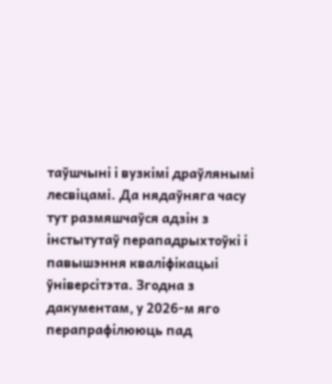таўшчыні і вузкімі драўлянымі лесвіцамі. Да нядаўняга часу тут размяшчаўся адзін з інстытутаў перападрыхтоўкі і павышэння кваліфікацыі ўніверсітэта. Згодна з дакументам, у 2026-м яго перапрафілююць пад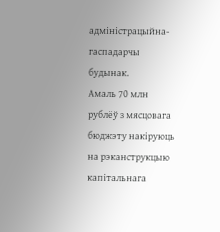адміністрацыйна-гаспадарчы будынак.
Амаль 70 млн рублёў з мясцовага бюджэту накіруюць на рэканструкцыю капітальнага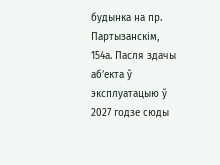будынка на пр. Партызанскім, 154а. Пасля здачы аб’екта ў эксплуатацыю ў 2027 годзе сюды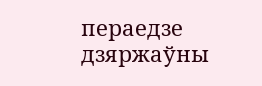пераедзе дзяржаўны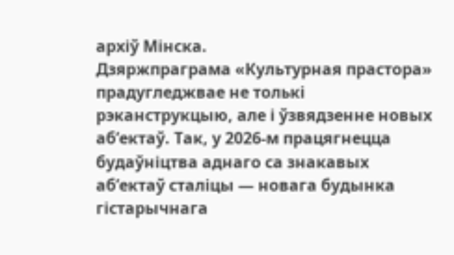архіў Мінска.
Дзяржпраграма «Культурная прастора» прадугледжвае не толькі рэканструкцыю, але і ўзвядзенне новых аб’ектаў. Так, у 2026-м працягнецца будаўніцтва аднаго са знакавых аб’ектаў сталіцы — новага будынка гістарычнага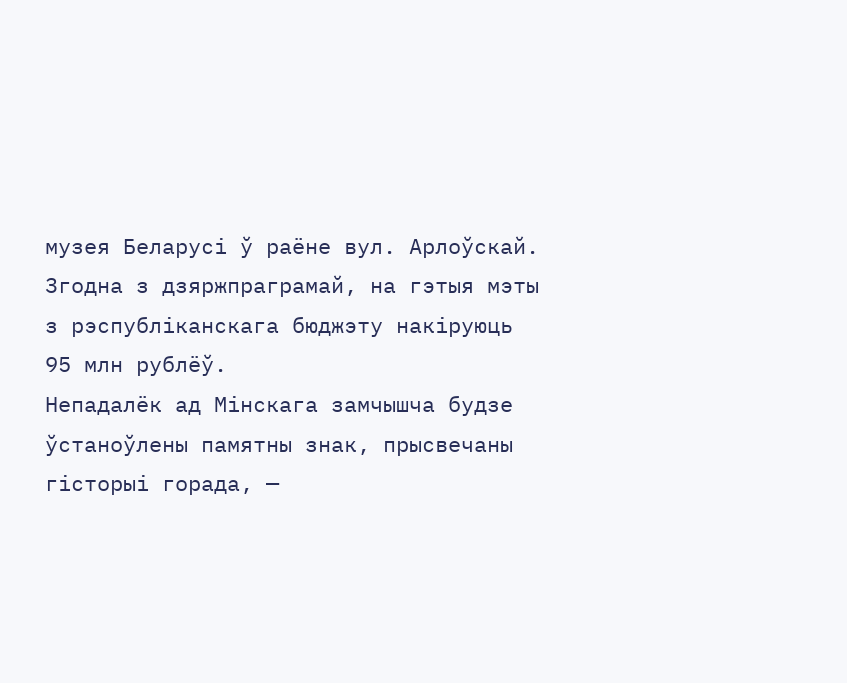музея Беларусі ў раёне вул. Арлоўскай. Згодна з дзяржпраграмай, на гэтыя мэты з рэспубліканскага бюджэту накіруюць 95 млн рублёў.
Непадалёк ад Мінскага замчышча будзе ўстаноўлены памятны знак, прысвечаны гісторыі горада, —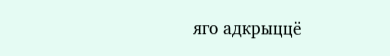яго адкрыццё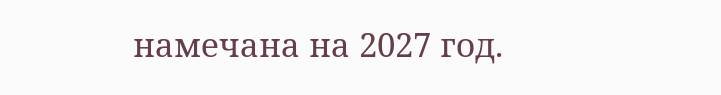намечана на 2027 год.